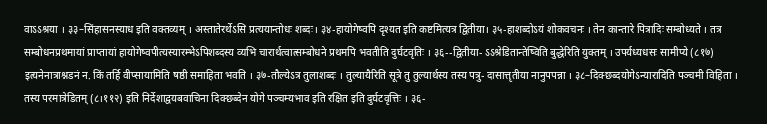वाऽऽश्रया । ३३–सिंहासनस्याध इति वक्तव्यम् । अस्तातेरर्थेऽसि प्रत्ययान्तोधः शब्दः। ३४-हायोगेष्वपि दृश्यत इति कष्टमित्यत्र द्वितीया। ३५-हाशब्दोऽयं शोकवचनः । तेन कान्तारे पित्रादिः सम्बोध्यते । तत्र सम्बोधनप्रथमायां प्राप्तायां हायोगेष्वपीत्यस्यारम्भेऽपिशब्दस्य व्यभि चारार्थत्वात्सम्बोधने प्रथमपि भवतीति दुर्घटवृतिः । ३६--द्वितीया- ऽऽश्रेडितान्तेष्विति बुद्धेरिति युक्तम् । उपर्यध्यधसः सामीप्ये (८१७) इत्यनेनात्राश्नडनं न. किं तर्हि वीप्सायामिति षष्ठी समाहिता भवति । ३७-तौल्येऽत्र तुलाशब्दः । तुल्यायैरिति सूत्रे तु तुल्यार्थस्य तस्य पत्रु- दासात्तृतीया नानुपपन्ना । ३८–दिक्छब्दयोगेऽन्यारादिति पञ्चमी विहिता । तस्य परमात्रेडितम् (८।११२) इति निर्देशाद्वयबवाचिना दिक्छब्देन योगे पञ्चम्यभाव इति रक्षित इति दुर्घटवृत्तिः । ३६-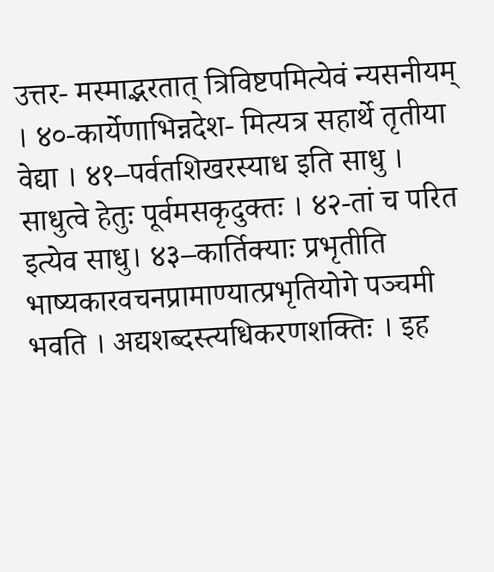उत्तर- मस्माद्भरतात् त्रिविष्टपमित्येवं न्यसनीयम् । ४०-कार्येणाभिन्नदेश- मित्यत्र सहार्थे तृतीया वेद्या । ४१–पर्वतशिखरस्याध इति साधु । साधुत्वे हेतुः पूर्वमसकृदुक्तः । ४२-तां च परित इत्येव साधु। ४३–कार्तिक्याः प्रभृतीति भाष्यकारवचनप्रामाण्यात्प्रभृतियोगे पञ्चमी भवति । अद्यशब्दस्त्यधिकरणशक्तिः । इह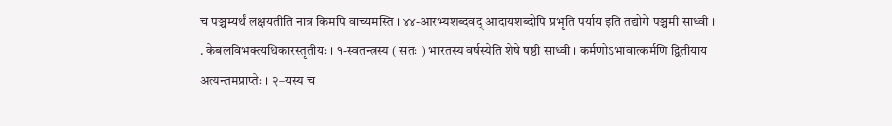च पञ्चम्यर्थं लक्षयतीति नात्र किमपि वाच्यमस्ति । ४४-आरभ्यशब्दवद् आदायशब्दोपि प्रभृति पर्याय इति तद्योगे पञ्चमी साध्वी । . केबलविभक्त्यधिकारस्तृतीयः । १-स्वतन्त्रस्य ( सतः ) भारतस्य वर्षस्येति शेषे षष्ठी साध्वी । कर्मणोऽभावात्कर्मणि द्वितीयाय अत्यन्तमप्राप्तेः । २–यस्य च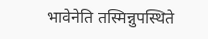भावेनेति तस्मिन्नुपस्थिते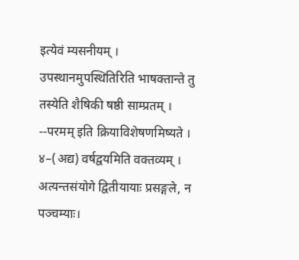इत्येवं म्यसनीयम् । उपस्थानमुपस्थितिरिति भाषक्तान्ते तु तस्येति शैषिकी षष्ठी साम्प्रतम् । --परमम् इति क्रियाविशेषणमिष्यते । ४–(अद्य) वर्षद्वयमिति वक्तव्यम् । अत्यन्तसंयोगे द्वितीयायाः प्रसङ्गले, न पञ्चम्याः।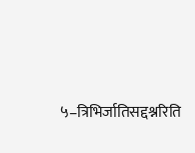५–त्रिभिर्जातिसद्दश्नरिति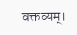वक्तव्यम्।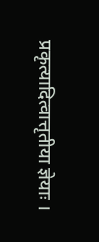प्रकृत्यादित्वात्तृतीया ज्ञेयाः ।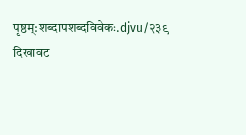पृष्ठम्:शब्दापशब्दविवेकः.djvu/२३९
दिखावट